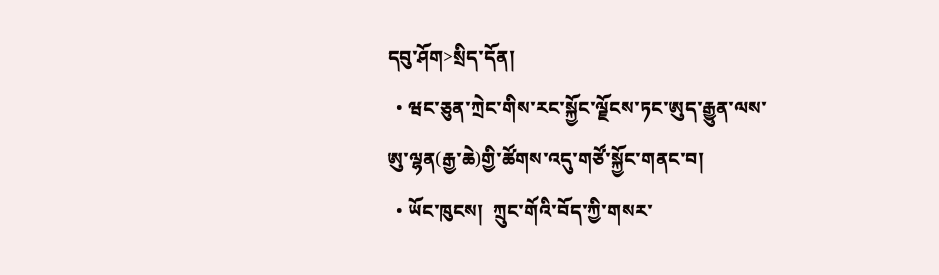དབུ་ཤོག>སྲིད་དོན།
  • ཝང་ཅུན་ཀྲེང་གིས་རང་སྐྱོང་ལྗོངས་ཏང་ཨུད་རྒྱུན་ལས་ ཨུ་ལྷན(རྒྱ་ཆེ)གྱི་ཚོགས་འདུ་གཙོ་སྐྱོང་གནང་བ།
  • ཡོང་ཁུངས།  ཀྲུང་གོའི་བོད་ཀྱི་གསར་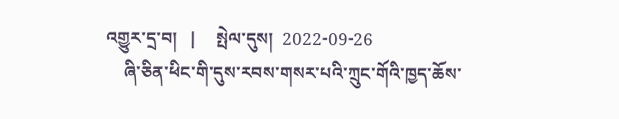འགྱུར་དྲ་བ།   |     སྤེལ་དུས།  2022-09-26
    ཞི་ཅིན་ཕིང་གི་དུས་རབས་གསར་པའི་ཀྲུང་གོའི་ཁྱད་ཆོས་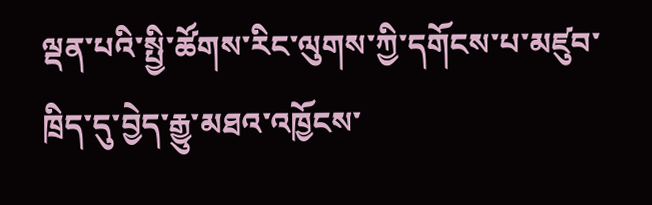ལྡན་པའི་སྤྱི་ཚོགས་རིང་ལུགས་ཀྱི་དགོངས་པ་མཛུབ་ཁྲིད་དུ་བྱེད་རྒྱུ་མཐའ་འཁྱོངས་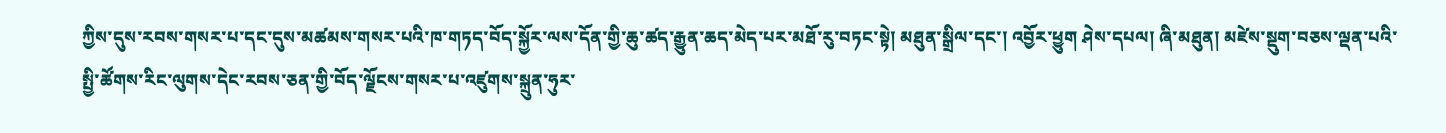ཀྱིས་དུས་རབས་གསར་པ་དང་དུས་མཚམས་གསར་པའི་ཁ་གཏད་བོད་སྐྱོར་ལས་དོན་གྱི་ཆུ་ཚད་རྒྱུན་ཆད་མེད་པར་མཐོ་རུ་བཏང་སྟེ། མཐུན་སྒྲིལ་དང་། འབྱོར་ཕྱུག ཤེས་དཔལ། ཞི་མཐུན། མཛེས་སྡུག་བཅས་ལྡན་པའི་སྤྱི་ཚོགས་རིང་ལུགས་དེང་རབས་ཅན་གྱི་བོད་ལྗོངས་གསར་པ་འཛུགས་སྐྲུན་ཧུར་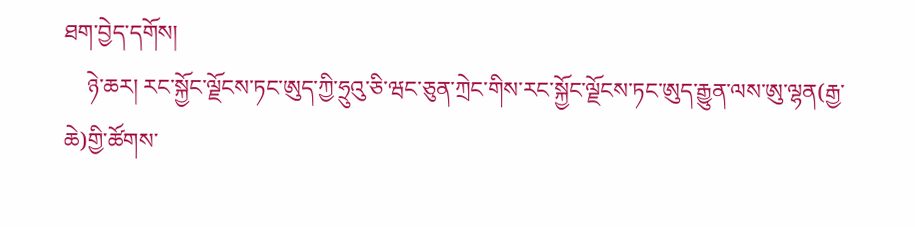ཐག་བྱེད་དགོས།
    ཉེ་ཆར། རང་སྐྱོང་ལྗོངས་ཏང་ཨུད་ཀྱི་ཧྲུའུ་ཅི་ཝང་ཅུན་ཀྲེང་གིས་རང་སྐྱོང་ལྗོངས་ཏང་ཨུད་རྒྱུན་ལས་ཨུ་ལྷན(རྒྱ་ཆེ)གྱི་ཚོགས་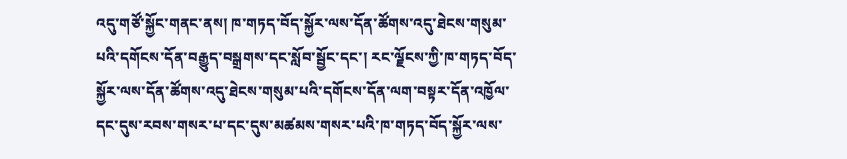འདུ་གཙོ་སྐྱོང་གནང་ནས། ཁ་གཏད་བོད་སྐྱོར་ལས་དོན་ཚོགས་འདུ་ཐེངས་གསུམ་པའི་དགོངས་དོན་བརྒྱུད་བསྒྲགས་དང་སློབ་སྦྱོང་དང་། རང་ལྗོངས་ཀྱི་ཁ་གཏད་བོད་སྐྱོར་ལས་དོན་ཚོགས་འདུ་ཐེངས་གསུམ་པའི་དགོངས་དོན་ལག་བསྟར་དོན་འཁྱོལ་དང་དུས་རབས་གསར་པ་དང་དུས་མཚམས་གསར་པའི་ཁ་གཏད་བོད་སྐྱོར་ལས་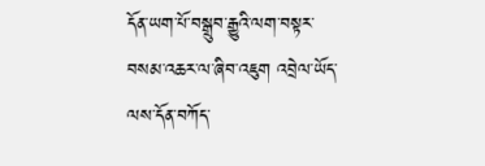དོན་ཡག་པོ་བསྒྲུབ་རྒྱུའི་ལག་བསྟར་བསམ་འཆར་ལ་ཞིབ་འཇུག འབྲེལ་ཡོད་ལས་དོན་བཀོད་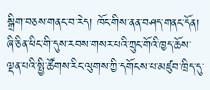སྒྲིག་བཅས་གནང་བ་རེད། ཁོང་གིས་ནན་བཤད་གནང་དོན། ཞི་ཅིན་ཕིང་གི་དུས་རབས་གསར་པའི་ཀྲུང་གོའི་ཁྱད་ཆོས་ལྡན་པའི་སྤྱི་ཚོགས་རིང་ལུགས་ཀྱི་དགོངས་པ་མཛུབ་ཁྲིད་དུ་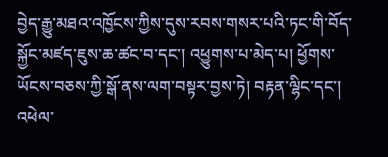བྱེད་རྒྱུ་མཐའ་འཁྱོངས་ཀྱིས་དུས་རབས་གསར་པའི་ཏང་གི་བོད་སྐྱོང་མཛད་ཇུས་ཆ་ཚང་བ་དང་། འཕྱུགས་པ་མེད་པ། ཕྱོགས་ཡོངས་བཅས་ཀྱི་སྒོ་ནས་ལག་བསྟར་བྱས་ཏེ། བརྟན་ལྷིང་དང་། འཕེལ་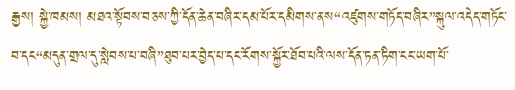རྒྱས། སྐྱེ་ཁམས། མཐའ་སྟོབས་བཅས་ཀྱི་དོན་ཆེན་བཞིར་དམ་པོར་དམིགས་ནས“འཛུགས་གཏོད་བཞིར”སྐུལ་འདེད་གཏོང་བ་དང“མདུན་གྲལ་དུ་སླེབས་པ་བཞི”ཐུབ་པར་བྱེད་པ་དང་རོགས་སྐྱོར་ཐོབ་པའི་ལས་དོན་ཏན་ཏིག་ངང་ཡག་པོ་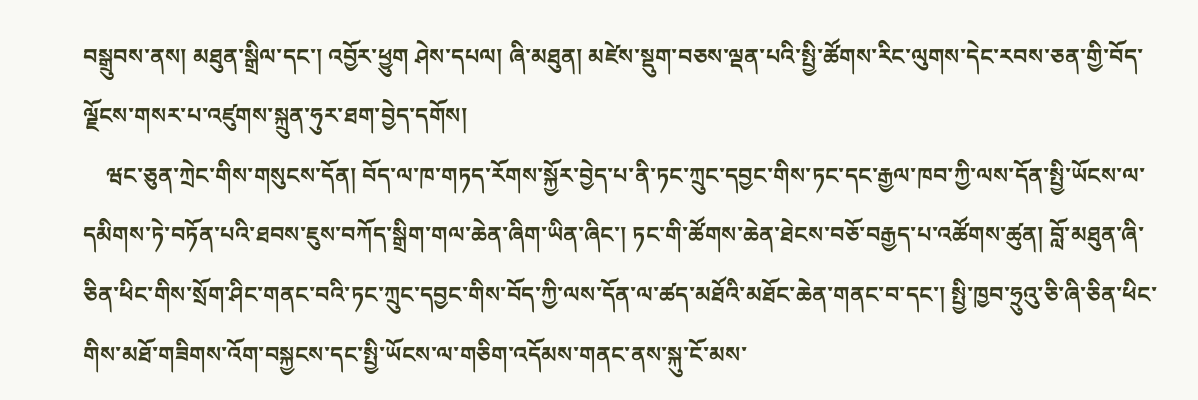བསྒྲུབས་ནས། མཐུན་སྒྲིལ་དང་། འབྱོར་ཕྱུག ཤེས་དཔལ། ཞི་མཐུན། མཛེས་སྡུག་བཅས་ལྡན་པའི་སྤྱི་ཚོགས་རིང་ལུགས་དེང་རབས་ཅན་གྱི་བོད་ལྗོངས་གསར་པ་འཛུགས་སྐྲུན་ཧུར་ཐག་བྱེད་དགོས།
    ཝང་ཅུན་ཀྲེང་གིས་གསུངས་དོན། བོད་ལ་ཁ་གཏད་རོགས་སྐྱོར་བྱེད་པ་ནི་ཏང་ཀྲུང་དབྱང་གིས་ཏང་དང་རྒྱལ་ཁབ་ཀྱི་ལས་དོན་སྤྱི་ཡོངས་ལ་དམིགས་ཏེ་བཏོན་པའི་ཐབས་ཇུས་བཀོད་སྒྲིག་གལ་ཆེན་ཞིག་ཡིན་ཞིང་། ཏང་གི་ཚོགས་ཆེན་ཐེངས་བཅོ་བརྒྱད་པ་འཚོགས་ཚུན། བློ་མཐུན་ཞི་ཅིན་ཕིང་གིས་སྲོག་ཤིང་གནང་བའི་ཏང་ཀྲུང་དབྱང་གིས་བོད་ཀྱི་ལས་དོན་ལ་ཚད་མཐོའི་མཐོང་ཆེན་གནང་བ་དང་། སྤྱི་ཁྱབ་ཧྲུའུ་ཅི་ཞི་ཅིན་ཕིང་གིས་མཐོ་གཟིགས་འོག་བསྐྱངས་དང་སྤྱི་ཡོངས་ལ་གཅིག་འདོམས་གནང་ནས་སྐུ་ངོ་མས་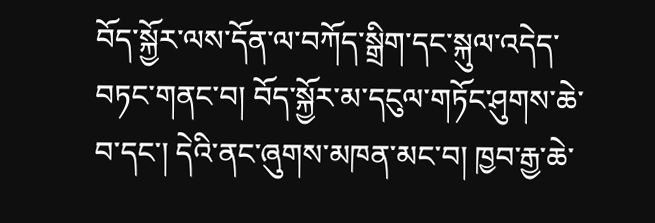བོད་སྐྱོར་ལས་དོན་ལ་བཀོད་སྒྲིག་དང་སྐུལ་འདེད་བཏང་གནང་བ། བོད་སྐྱོར་མ་དངུལ་གཏོང་ཤུགས་ཆེ་བ་དང་། དེའི་ནང་ཞུགས་མཁན་མང་བ། ཁྱབ་རྒྱ་ཆེ་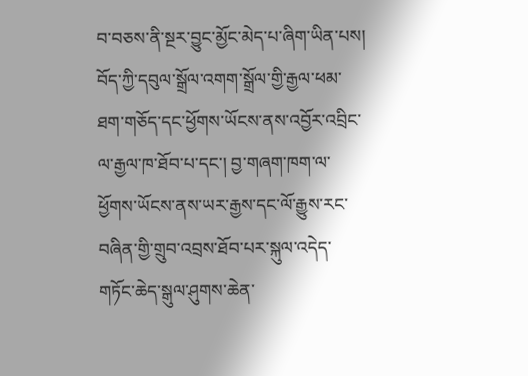བ་བཅས་ནི་སྔར་བྱུང་མྱོང་མེད་པ་ཞིག་ཡིན་པས། བོད་ཀྱི་དབུལ་སྒྲོལ་འགག་སྒྲོལ་གྱི་རྒྱལ་ཕམ་ཐག་གཅོད་དང་ཕྱོགས་ཡོངས་ནས་འབྱོར་འབྲིང་ལ་རྒྱལ་ཁ་ཐོབ་པ་དང་། བྱ་གཞག་ཁག་ལ་ཕྱོགས་ཡོངས་ནས་ཡར་རྒྱས་དང་ལོ་རྒྱུས་རང་བཞིན་གྱི་གྲུབ་འབྲས་ཐོབ་པར་སྐུལ་འདེད་གཏོང་ཆེད་སྒུལ་ཤུགས་ཆེན་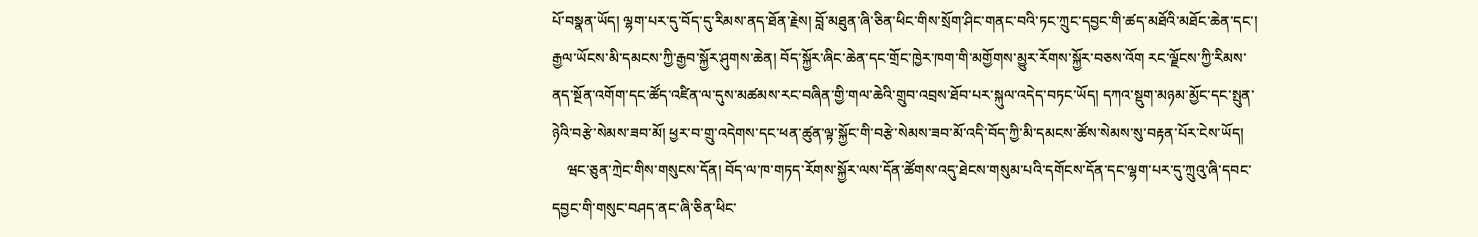པོ་བསྣན་ཡོད། ལྷག་པར་དུ་བོད་དུ་རིམས་ནད་ཐོན་རྗེས། བློ་མཐུན་ཞི་ཅིན་ཕིང་གིས་སྲོག་ཤིང་གནང་བའི་ཏང་ཀྲུང་དབྱང་གི་ཚད་མཐོའི་མཐོང་ཆེན་དང་། རྒྱལ་ཡོངས་མི་དམངས་ཀྱི་རྒྱབ་སྐྱོར་ཤུགས་ཆེན། བོད་སྐྱོར་ཞིང་ཆེན་དང་གྲོང་ཁྱེར་ཁག་གི་མགྱོགས་མྱུར་རོགས་སྐྱོར་བཅས་འོག རང་ལྗོངས་ཀྱི་རིམས་ནད་སྔོན་འགོག་དང་ཚོད་འཛིན་ལ་དུས་མཚམས་རང་བཞིན་གྱི་གལ་ཆེའི་གྲུབ་འབྲས་ཐོབ་པར་སྐུལ་འདེད་བཏང་ཡོད། དཀའ་སྡུག་མཉམ་མྱོང་དང་སྤུན་ཉེའི་བརྩེ་སེམས་ཟབ་མོ། ཕྱར་བ་གྲུ་འདེགས་དང་ཕན་ཚུན་ལྟ་སྐྱོང་གི་བརྩེ་སེམས་ཟབ་མོ་འདི་བོད་ཀྱི་མི་དམངས་ཚོས་སེམས་སུ་བརྟན་པོར་ངེས་ཡོད།
    ཝང་ཅུན་ཀྲེང་གིས་གསུངས་དོན། བོད་ལ་ཁ་གཏད་རོགས་སྐྱོར་ལས་དོན་ཚོགས་འདུ་ཐེངས་གསུམ་པའི་དགོངས་དོན་དང་ལྷག་པར་དུ་ཀྲུའུ་ཞི་དབང་དབྱང་གི་གསུང་བཤད་ནང་ཞི་ཅིན་ཕིང་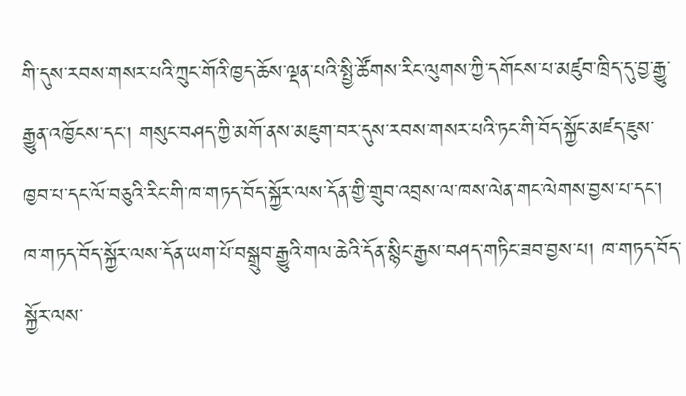གི་དུས་རབས་གསར་པའི་ཀྲུང་གོའི་ཁྱད་ཆོས་ལྡན་པའི་སྤྱི་ཚོགས་རིང་ལུགས་ཀྱི་དགོངས་པ་མཛུབ་ཁྲིད་དུ་བྱ་རྒྱུ་རྒྱུན་འཁྱོངས་དང་། གསུང་བཤད་ཀྱི་མགོ་ནས་མཇུག་བར་དུས་རབས་གསར་པའི་ཏང་གི་བོད་སྐྱོང་མཛད་ཇུས་ཁྱབ་པ་དང་ལོ་བཅུའི་རིང་གི་ཁ་གཏད་བོད་སྐྱོར་ལས་དོན་གྱི་གྲུབ་འབྲས་ལ་ཁས་ལེན་གང་ལེགས་བྱས་པ་དང་། ཁ་གཏད་བོད་སྐྱོར་ལས་དོན་ཡག་པོ་བསྒྲུབ་རྒྱུའི་གལ་ཆེའི་དོན་སྙིང་རྒྱས་བཤད་གཏིང་ཟབ་བྱས་པ། ཁ་གཏད་བོད་སྐྱོར་ལས་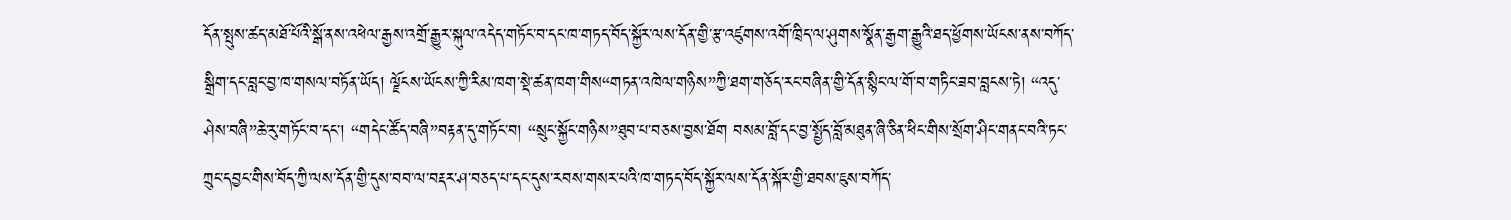དོན་སྤུས་ཚད་མཐོ་པོའི་སྒོ་ནས་འཕེལ་རྒྱས་འགྲོ་རྒྱུར་སྐུལ་འདེད་གཏོང་བ་དང་ཁ་གཏད་བོད་སྐྱོར་ལས་དོན་གྱི་རྩ་འཛུགས་འགོ་ཁྲིད་ལ་ཤུགས་སྣོན་རྒྱག་རྒྱུའི་ཐད་ཕྱོགས་ཡོངས་ནས་བཀོད་སྒྲིག་དང་བླང་བྱ་ཁ་གསལ་བཏོན་ཡོད། ལྗོངས་ཡོངས་ཀྱི་རིམ་ཁག་སྡེ་ཚན་ཁག་གིས“གཏན་འཁེལ་གཉིས”ཀྱི་ཐག་གཅོད་རང་བཞིན་གྱི་དོན་སྙིང་ལ་གོ་བ་གཏིང་ཟབ་བླངས་ཏེ། “འདུ་ཤེས་བཞི”ཆེ་རུ་གཏོང་བ་དང་། “གདེང་ཚོད་བཞི”བརྟན་དུ་གཏོང་བ། “སྲུང་སྐྱོང་གཉིས”ཐུབ་པ་བཅས་བྱས་ཐོག བསམ་བློ་དང་བྱ་སྤྱོད་བློ་མཐུན་ཞི་ཅིན་ཕིང་གིས་སྲོག་ཤིང་གནང་བའི་ཏང་ཀྲུང་དབྱང་གིས་བོད་ཀྱི་ལས་དོན་གྱི་དུས་བབ་ལ་བརྡར་ཤ་བཅད་པ་དང་དུས་རབས་གསར་པའི་ཁ་གཏད་བོད་སྐྱོར་ལས་དོན་སྐོར་གྱི་ཐབས་ཇུས་བཀོད་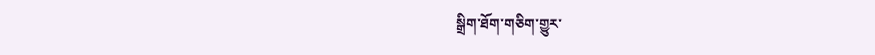སྒྲིག་ཐོག་གཅིག་གྱུར་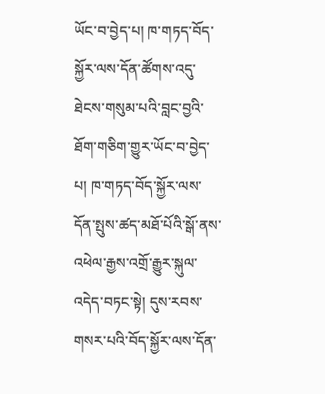ཡོང་བ་བྱེད་པ། ཁ་གཏད་བོད་སྐྱོར་ལས་དོན་ཚོགས་འདུ་ཐེངས་གསུམ་པའི་བླང་བྱའི་ཐོག་གཅིག་གྱུར་ཡོང་བ་བྱེད་པ། ཁ་གཏད་བོད་སྐྱོར་ལས་དོན་སྤུས་ཚད་མཐོ་པོའི་སྒོ་ནས་འཕེལ་རྒྱས་འགྲོ་རྒྱུར་སྐུལ་འདེད་བཏང་སྟེ། དུས་རབས་གསར་པའི་བོད་སྐྱོར་ལས་དོན་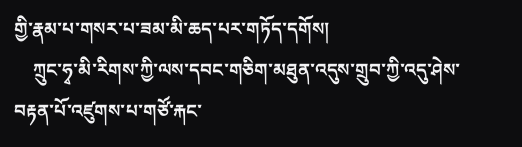གྱི་རྣམ་པ་གསར་པ་ཟམ་མི་ཆད་པར་གཏོད་དགོས།
    ཀྲུང་ཧྭ་མི་རིགས་ཀྱི་ལས་དབང་གཅིག་མཐུན་འདུས་གྲུབ་ཀྱི་འདུ་ཤེས་བརྟན་པོ་འཛུགས་པ་གཙོ་རྐང་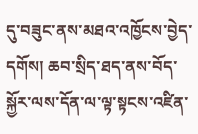དུ་བཟུང་ནས་མཐའ་འཁྱོངས་བྱེད་དགོས། ཆབ་སྲིད་ཐད་ནས་བོད་སྐྱོར་ལས་དོན་ལ་ལྟ་སྟངས་འཛིན་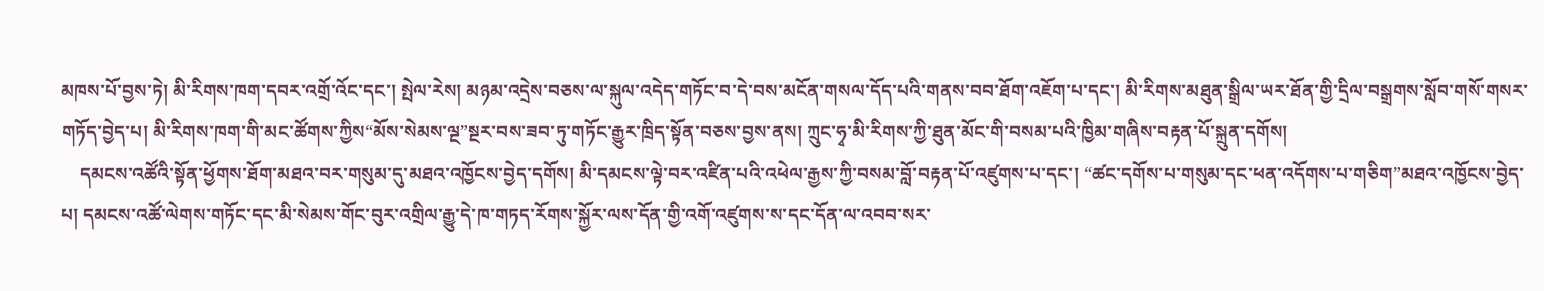མཁས་པོ་བྱས་ཏེ། མི་རིགས་ཁག་དབར་འགྲོ་འོང་དང་། སྤེལ་རེས། མཉམ་འདྲེས་བཅས་ལ་སྐུལ་འདེད་གཏོང་བ་དེ་བས་མངོན་གསལ་དོད་པའི་གནས་བབ་ཐོག་འཇོག་པ་དང་། མི་རིགས་མཐུན་སྒྲིལ་ཡར་ཐོན་གྱི་དྲིལ་བསྒྲགས་སློབ་གསོ་གསར་གཏོད་བྱེད་པ། མི་རིགས་ཁག་གི་མང་ཚོགས་ཀྱིས“མོས་སེམས་ལྔ”སྔར་བས་ཟབ་ཏུ་གཏོང་རྒྱུར་ཁྲིད་སྟོན་བཅས་བྱས་ནས། ཀྲུང་ཧྭ་མི་རིགས་ཀྱི་ཐུན་མོང་གི་བསམ་པའི་ཁྱིམ་གཞིས་བརྟན་པོ་སྐྲུན་དགོས།
    དམངས་འཚོའི་སྟོན་ཕྱོགས་ཐོག་མཐའ་བར་གསུམ་དུ་མཐའ་འཁྱོངས་བྱེད་དགོས། མི་དམངས་ལྟེ་བར་འཛིན་པའི་འཕེལ་རྒྱས་ཀྱི་བསམ་བློ་བརྟན་པོ་འཛུགས་པ་དང་། “ཚང་དགོས་པ་གསུམ་དང་ཕན་འདོགས་པ་གཅིག”མཐའ་འཁྱོངས་བྱེད་པ། དམངས་འཚོ་ལེགས་གཏོང་དང་མི་སེམས་གོང་བུར་འགྲིལ་རྒྱུ་དེ་ཁ་གཏད་རོགས་སྐྱོར་ལས་དོན་གྱི་འགོ་འཛུགས་ས་དང་དོན་ལ་འབབ་སར་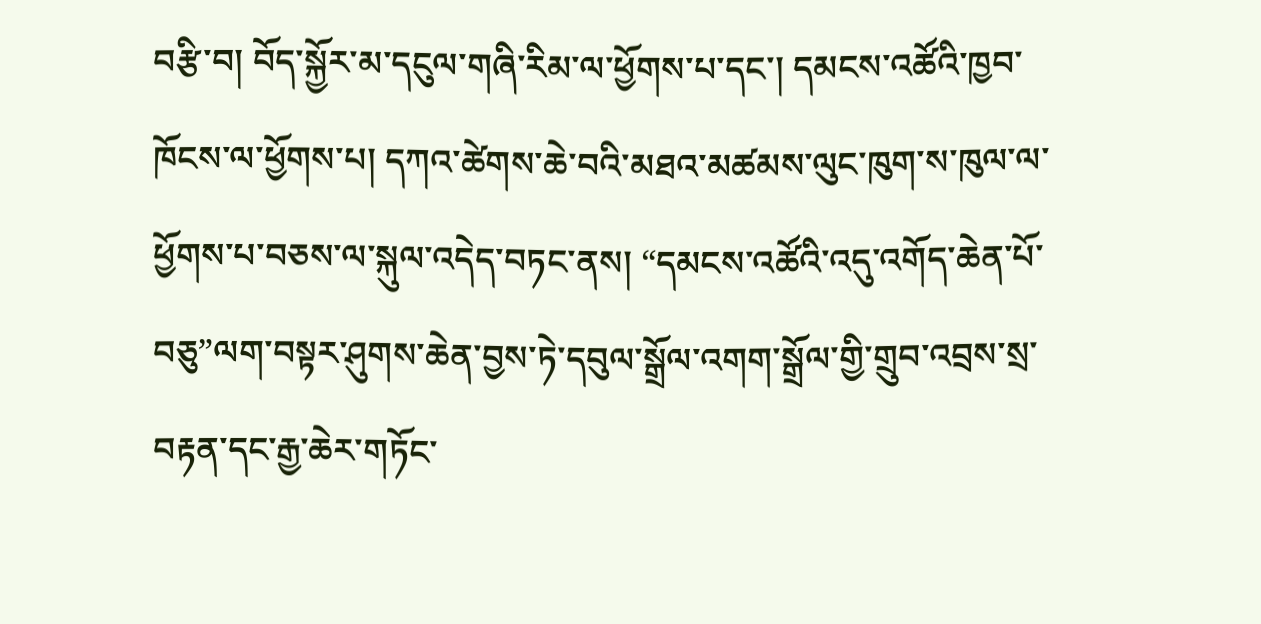བརྩི་བ། བོད་སྐྱོར་མ་དངུལ་གཞི་རིམ་ལ་ཕྱོགས་པ་དང་། དམངས་འཚོའི་ཁྱབ་ཁོངས་ལ་ཕྱོགས་པ། དཀའ་ཚེགས་ཆེ་བའི་མཐའ་མཚམས་ལུང་ཁུག་ས་ཁུལ་ལ་ཕྱོགས་པ་བཅས་ལ་སྐུལ་འདེད་བཏང་ནས། “དམངས་འཚོའི་འདུ་འགོད་ཆེན་པོ་བཅུ”ལག་བསྟར་ཤུགས་ཆེན་བྱས་ཏེ་དབུལ་སྒྲོལ་འགག་སྒྲོལ་གྱི་གྲུབ་འབྲས་སྲ་བརྟན་དང་རྒྱ་ཆེར་གཏོང་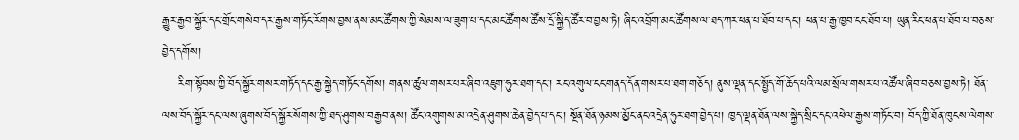རྒྱུར་རྒྱབ་སྐྱོར་དང་གྲོང་གསེབ་དར་རྒྱས་གཏོང་རོགས་བྱས་ནས་མང་ཚོགས་ཀྱི་སེམས་ལ་ཟུག་པ་དང་མང་ཚོགས་ཚོས་དྲོ་སྐྱིད་ཚོར་བ་བྱས་ཏེ། ཞིང་འབྲོག་མང་ཚོགས་ལ་ཐད་ཀར་ཕན་པ་ཐོབ་པ་དང་། ཕན་པ་རྒྱ་ཁྱབ་ངང་ཐོབ་པ། ཡུན་རིང་ཕན་པ་ཐོབ་པ་བཅས་བྱེད་དགོས།
    རིག་སྟོབས་ཀྱི་བོད་སྐྱོར་གསར་གཏོད་དང་རྒྱ་སྐྱེད་གཏོང་དགོས། གནས་ཚུལ་གསར་པར་ཞིབ་འཇུག་ཧུར་ཐག་དང་། རང་འགུལ་ངང་གནད་དོན་གསར་པ་ཐག་གཅོད། ནུས་ལྡན་དང་སྤྱོད་གོ་ཆོད་པའི་ལམ་སྲོལ་གསར་པ་འཚོལ་ཞིབ་བཅས་བྱས་ཏེ། ཐོན་ལས་བོད་སྐྱོར་དང་ལས་ཞུགས་བོད་སྐྱོར་སོགས་ཀྱི་ཐད་ཤུགས་བརྒྱབ་ནས། ཚོང་འགུགས་མ་འདྲེན་ཤུགས་ཆེན་བྱེད་པ་དང་། སྔོན་ཐོན་ཉམས་མྱོང་ནང་འདྲེན་ཧུར་ཐག་བྱེད་པ། ཁྱད་ལྡན་ཐོན་ལས་སྐྱེད་སྲིང་དང་འཕེལ་རྒྱས་གཏོང་བ། བོད་ཀྱི་ཐོན་ཁུངས་ལེགས་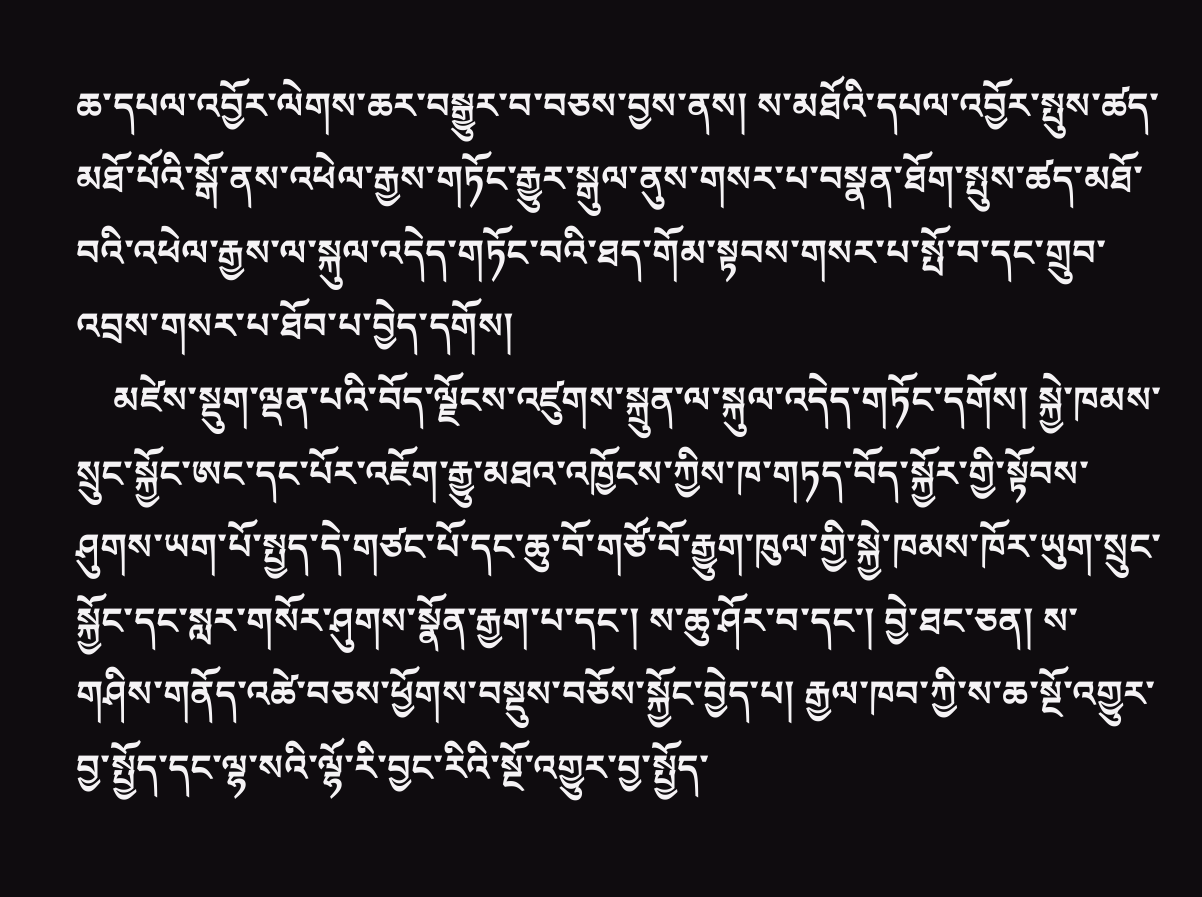ཆ་དཔལ་འབྱོར་ལེགས་ཆར་བསྒྱུར་བ་བཅས་བྱས་ནས། ས་མཐོའི་དཔལ་འབྱོར་སྤུས་ཚད་མཐོ་པོའི་སྒོ་ནས་འཕེལ་རྒྱས་གཏོང་རྒྱུར་སྒུལ་ནུས་གསར་པ་བསྣན་ཐོག་སྤུས་ཚད་མཐོ་བའི་འཕེལ་རྒྱས་ལ་སྐུལ་འདེད་གཏོང་བའི་ཐད་གོམ་སྟབས་གསར་པ་སྤོ་བ་དང་གྲུབ་འབྲས་གསར་པ་ཐོབ་པ་བྱེད་དགོས།
    མཛེས་སྡུག་ལྡན་པའི་བོད་ལྗོངས་འཛུགས་སྐྲུན་ལ་སྐུལ་འདེད་གཏོང་དགོས། སྐྱེ་ཁམས་སྲུང་སྐྱོང་ཨང་དང་པོར་འཇོག་རྒྱུ་མཐའ་འཁྱོངས་ཀྱིས་ཁ་གཏད་བོད་སྐྱོར་གྱི་སྟོབས་ཤུགས་ཡག་པོ་སྤྱད་དེ་གཙང་པོ་དང་ཆུ་བོ་གཙོ་བོ་རྒྱུག་ཁུལ་གྱི་སྐྱེ་ཁམས་ཁོར་ཡུག་སྲུང་སྐྱོང་དང་སླར་གསོར་ཤུགས་སྣོན་རྒྱག་པ་དང་། ས་ཆུ་ཤོར་བ་དང་། བྱེ་ཐང་ཅན། ས་གཤིས་གནོད་འཚེ་བཅས་ཕྱོགས་བསྡུས་བཅོས་སྐྱོང་བྱེད་པ། རྒྱལ་ཁབ་ཀྱི་ས་ཆ་སྔོ་འགྱུར་བྱ་སྤྱོད་དང་ལྷ་སའི་ལྷོ་རི་བྱང་རིའི་སྔོ་འགྱུར་བྱ་སྤྱོད་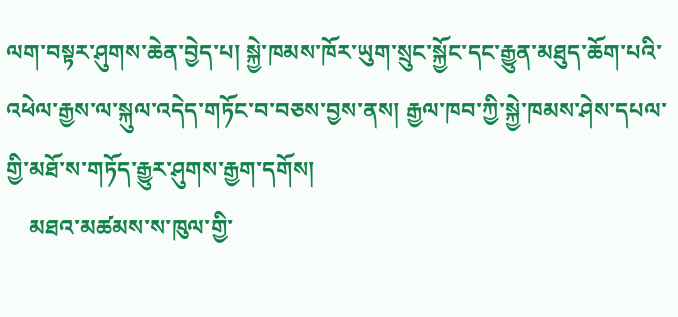ལག་བསྟར་ཤུགས་ཆེན་བྱེད་པ། སྐྱེ་ཁམས་ཁོར་ཡུག་སྲུང་སྐྱོང་དང་རྒྱུན་མཐུད་ཆོག་པའི་འཕེལ་རྒྱས་ལ་སྐུལ་འདེད་གཏོང་བ་བཅས་བྱས་ནས། རྒྱལ་ཁབ་ཀྱི་སྐྱེ་ཁམས་ཤེས་དཔལ་གྱི་མཐོ་ས་གཏོད་རྒྱུར་ཤུགས་རྒྱག་དགོས།
    མཐའ་མཚམས་ས་ཁུལ་གྱི་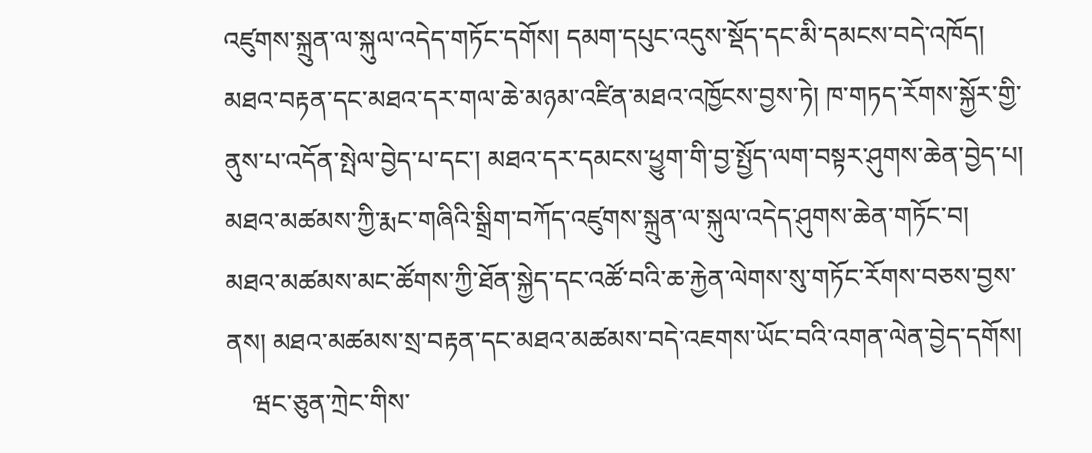འཛུགས་སྐྲུན་ལ་སྐུལ་འདེད་གཏོང་དགོས། དམག་དཔུང་འདུས་སྡོད་དང་མི་དམངས་བདེ་འཁོད། མཐའ་བརྟན་དང་མཐའ་དར་གལ་ཆེ་མཉམ་འཛིན་མཐའ་འཁྱོངས་བྱས་ཏེ། ཁ་གཏད་རོགས་སྐྱོར་གྱི་ནུས་པ་འདོན་སྤེལ་བྱེད་པ་དང་། མཐའ་དར་དམངས་ཕྱུག་གི་བྱ་སྤྱོད་ལག་བསྟར་ཤུགས་ཆེན་བྱེད་པ། མཐའ་མཚམས་ཀྱི་རྨང་གཞིའི་སྒྲིག་བཀོད་འཛུགས་སྐྲུན་ལ་སྐུལ་འདེད་ཤུགས་ཆེན་གཏོང་བ། མཐའ་མཚམས་མང་ཚོགས་ཀྱི་ཐོན་སྐྱེད་དང་འཚོ་བའི་ཆ་རྐྱེན་ལེགས་སུ་གཏོང་རོགས་བཅས་བྱས་ནས། མཐའ་མཚམས་སྲ་བརྟན་དང་མཐའ་མཚམས་བདེ་འཇགས་ཡོང་བའི་འགན་ལེན་བྱེད་དགོས།
    ཝང་ཅུན་ཀྲེང་གིས་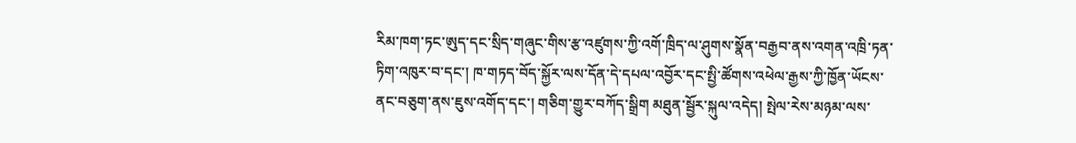རིམ་ཁག་ཏང་ཨུད་དང་སྲིད་གཞུང་གིས་རྩ་འཛུགས་ཀྱི་འགོ་ཁྲིད་ལ་ཤུགས་སྣོན་བརྒྱབ་ནས་འགན་འཁྲི་ཏན་ཏིག་འཁུར་བ་དང་། ཁ་གཏད་བོད་སྐྱོར་ལས་དོན་དེ་དཔལ་འབྱོར་དང་སྤྱི་ཚོགས་འཕེལ་རྒྱས་ཀྱི་ཁྱོན་ཡོངས་ནང་བཅུག་ནས་ཇུས་འགོད་དང་། གཅིག་གྱུར་བཀོད་སྒྲིག མཐུན་སྦྱོར་སྐུལ་འདེད། སྤེལ་རེས་མཉམ་ལས་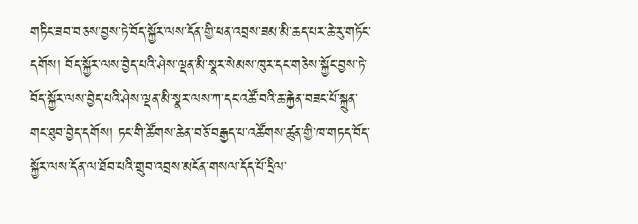གཏིང་ཟབ་བཅས་བྱས་ཏེ་བོད་སྐྱོར་ལས་དོན་གྱི་ཕན་འབྲས་ཟམ་མི་ཆད་པར་ཆེ་རུ་གཏོང་དགོས། བོད་སྐྱོར་ལས་བྱེད་པའི་ཤེས་ལྡན་མི་སྣར་སེམས་ཁུར་དང་གཅེས་སྐྱོང་བྱས་ཏེ་བོད་སྐྱོར་ལས་བྱེད་པའི་ཤེས་ལྡན་མི་སྣར་ལས་ཀ་དང་འཚོ་བའི་ཆ་རྐྱེན་བཟང་པོ་སྐྲུན་གང་ཐུབ་བྱེད་དགོས། ཏང་གི་ཚོགས་ཆེན་བཅོ་བརྒྱད་པ་འཚོགས་ཚུན་གྱི་ཁ་གཏད་བོད་སྐྱོར་ལས་དོན་ལ་ཐོབ་པའི་གྲུབ་འབྲས་མངོན་གསལ་དོད་པོ་དྲིལ་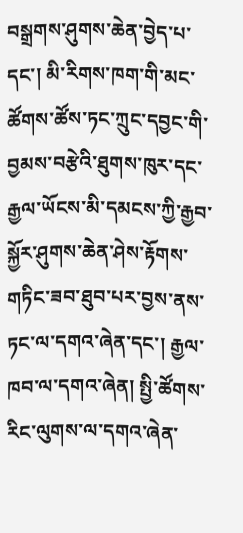བསྒྲགས་ཤུགས་ཆེན་བྱེད་པ་དང་། མི་རིགས་ཁག་གི་མང་ཚོགས་ཚོས་ཏང་ཀྲུང་དབྱང་གི་བྱམས་བརྩེའི་ཐུགས་ཁུར་དང་རྒྱལ་ཡོངས་མི་དམངས་ཀྱི་རྒྱབ་སྐྱོར་ཤུགས་ཆེན་ཤེས་རྟོགས་གཏིང་ཟབ་ཐུབ་པར་བྱས་ནས་ཏང་ལ་དགའ་ཞེན་དང་། རྒྱལ་ཁབ་ལ་དགའ་ཞེན། སྤྱི་ཚོགས་རིང་ལུགས་ལ་དགའ་ཞེན་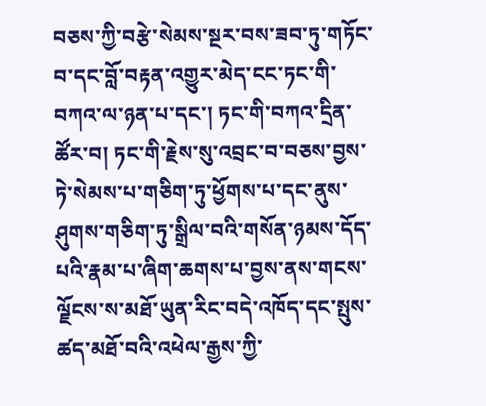བཅས་ཀྱི་བརྩེ་སེམས་སྔར་བས་ཟབ་ཏུ་གཏོང་བ་དང་བློ་བརྟན་འགྱུར་མེད་ངང་ཏང་གི་བཀའ་ལ་ཉན་པ་དང་། ཏང་གི་བཀའ་དྲིན་ཚོར་བ། ཏང་གི་རྗེས་སུ་འབྲང་བ་བཅས་བྱས་ཏེ་སེམས་པ་གཅིག་ཏུ་ཕྱོགས་པ་དང་ནུས་ཤུགས་གཅིག་ཏུ་སྒྲིལ་བའི་གསོན་ཉམས་དོད་པའི་རྣམ་པ་ཞིག་ཆགས་པ་བྱས་ནས་གངས་ལྗོངས་ས་མཐོ་ཡུན་རིང་བདེ་འཁོད་དང་སྤུས་ཚད་མཐོ་བའི་འཕེལ་རྒྱས་ཀྱི་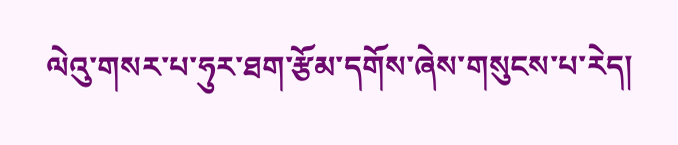ལེའུ་གསར་པ་ཧུར་ཐག་རྩོམ་དགོས་ཞེས་གསུངས་པ་རེད།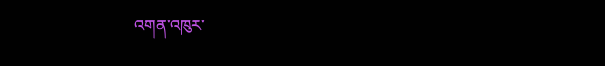འགན་འཁུར་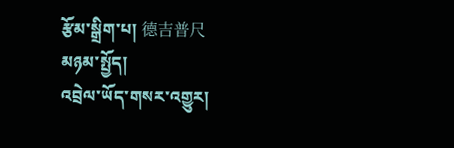རྩོམ་སྒྲིག་པ། 德吉普尺
མཉམ་སྤྱོད།
འབྲེལ་ཡོད་གསར་འགྱུར།